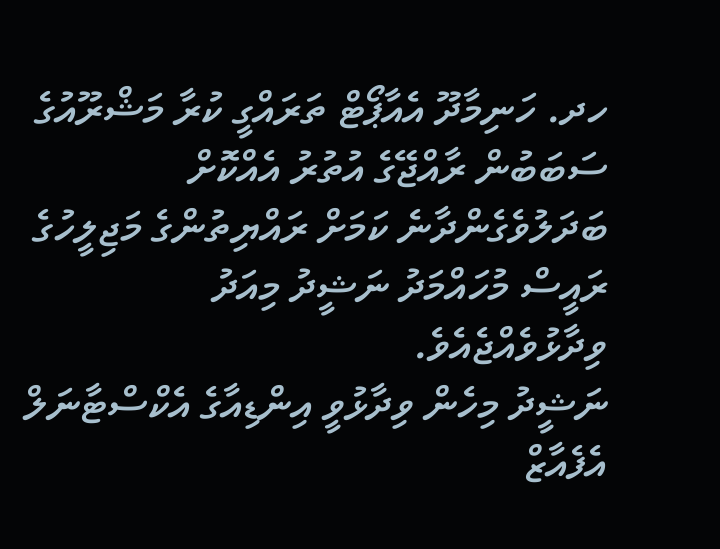ހދ. ހަނިމާދޫ އެއާޕޯޓް ތަރައްގީ ކުރާ މަޝްރޫއުގެ ސަބަބުން ރާއްޖޭގެ އުތުރު އެއްކޮށް ބަދަލުވެގެންދާނެ ކަމަށް ރައްޔިތުންގެ މަޖިލީހުގެ ރައީސް މުހައްމަދު ނަޝީދު މިއަދު ވިދާޅުވެއްޖެއެވެ.
ނަޝީދު މިހެން ވިދާޅުވީ އިންޑިއާގެ އެކްސްޓާނަލް އެފެއާޒް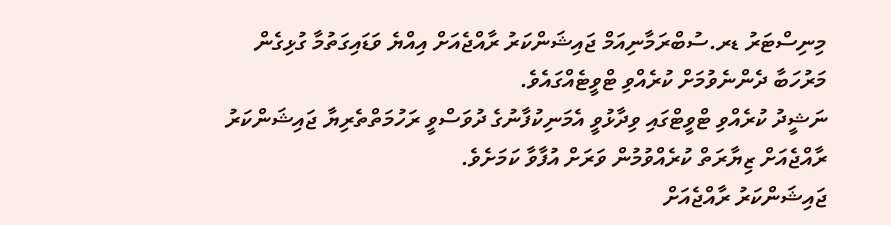މިނިސްޓަރު ޑރ.ސުބްރަމާނިއަމް ޖައިޝަންކަރު ރާއްޖެއަށް އިއްޔެ ވަޑައިގަތުމާ ގުޅިގެން މަރުހަބާ ދެންނެވުމަށް ކުރެއްވި ޓްވީޓެއްގައެވެ.
ނަޝީދު ކުރެއްވި ޓްވީޓްގައި ވިދާޅުވީ އެމަނިކުފާނުގެ ދުވަސްވީ ރަހުމަތްތެރިޔާ ޖައިޝަންކަރު ރާއްޖެއަށް ޒިޔާރަތް ކުރެއްވުމުން ވަރަށް އުފާވާ ކަމަށެވެ.
ޖައިޝަންކަރު ރާއްޖެއަށް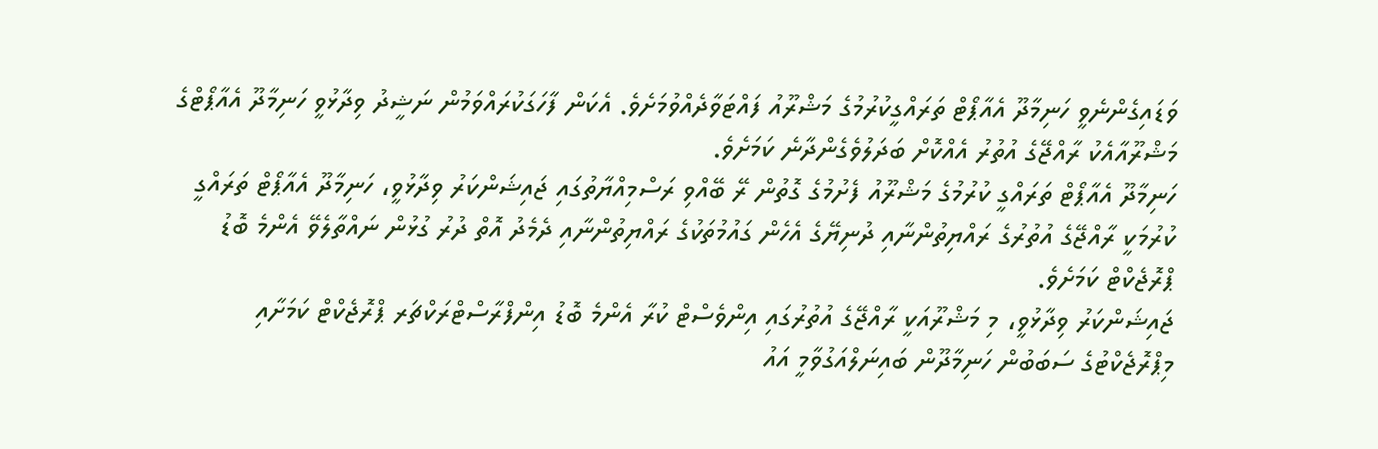ވަޑައިގެންނެވީ ހަނިމާދޫ އެއާޕޯޓް ތަރައްގީކުރުމުގެ މަޝްރޫއު ފައްޓަވާދެއްވުމަށެވެ. އެކަން ފާހަގަކުރައްވަމުން ނަޝީދު ވިދާޅުވީ ހަނިމާދޫ އެއާޕޯޓްގެ މަޝްރޫއާއެކު ރާއްޖޭގެ އުތުރު އެއްކޮށް ބަދަލުވެގެންދާނެ ކަމަށެވެ.
ހަނިމާދޫ އެއާޕޯޓް ތަރައްގީ ކުރުމުގެ މަޝްރޫއު ފެށުމުގެ ގޮތުން ރޭ ބޭއްވި ރަސްމިއްޔާތުގައި ޖައިޝަންކަރު ވިދާޅުވީ، ހަނިމާދޫ އެއާޕޯޓް ތަރައްގީ ކުރުމަކީ ރާއްޖޭގެ އުތުރުގެ ރައްޔިތުންނާއި ދުނިޔޭގެ އެހެން ގައުމުތަކުގެ ރައްޔިތުންނާއި ދެމެދު އޮތް ދުރު ގުޅުން ނައްތާލެވޭ އެންމެ ބޮޑު ޕްރޮޖެކްޓް ކަމަށެވެ.
ޖައިޝަންކަރު ވިދާޅުވީ، މި މަޝްރޫއަކީ ރާއްޖޭގެ އުތުރުގައި އިންވެސްޓް ކުރާ އެންމެ ބޮޑު އިންފްރާސްޓްރަކްޗަރ ޕްރޮޖެކްޓް ކަމަށާއި މިޕްރޮޖެކްޓުގެ ސަބަބުން ހަނިމާދޫން ބައިނަލްއަގުވާމީ އައު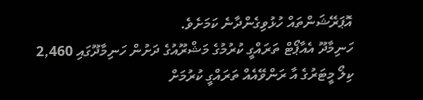އޮޕަރޭޝަންތައް ހުޅުވިގެންދާނެ ކަމަށެވެ.
ހަނިމާދޫ އެއާޕޯޓް ތަރައްގީ ކުރުމުގެ މަޝްރޫއުގެ ދަށުން ހަނިމާދޫގައި 2,460 ކިލޯ މީޓަރުގެ އާ ރަންވޭއެއް ތަރައްގީ ކުރުމަށް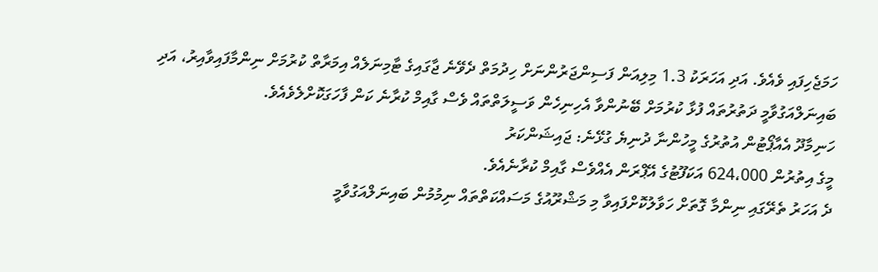ހަމަޖެހިފައި ވެއެވެ. އަދި އަހަރަކު 1.3 މިލިއަން ފަސިންޖަރުންނަށް ހިދުމަތް ދެވޭނެ ޖާގައިގެ ޓާމިނަލެއް އިމަރާތް ކުރުމަށް ނިންމާފައިވާއިރު، އަދި ބައިނަލްއަގުވާމީ ދަތުރުތައް ފުޅާ ކުރުމަށް ބޭނުންވާ އެހިނިހެން ވަސީލަތްތައް ވެސް ގާއިމް ކުރާނެ ކަން ފާހަގަކޮށްލެވެއެވެ.
ހަނިމާދޫ އެއާޕޯޓުން އުތުރުގެ މީހުންނާ ދުނިޔެ ގުޅޭނެ: ޖައިޝަންކަރު
މީގެ އިތުރުން 624،000 އަކަފޫޓުގެ އޭޕްރަން އެއްވެސް ގާއިމް ކުރާނެއެވެ.
ދެ އަހަރު ތެރޭގައި ނިންމާ ގޮތަށް ހަވާލުކޮށްފައިވާ މި މަޝްރޫއުގެ މަސައްކަތްތައް ނިމުމުން ބައިނަލްއަގުވާމީ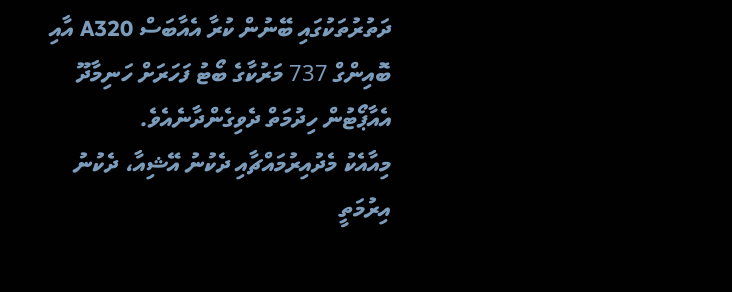ދަތުރުތަކުގައި ބޭނުން ކުރާ އެއާބަސް A320 އާއި ބޮއިންގް 737 މަރުކާގެ ބޯޓު ފަހަރަށް ހަނިމާދޫ އެއާޕޯޓުން ހިދުމަތް ދެވިގެންދާނެއެވެ.
މިއާއެކު މެދުއިރުމައްޗާއި ދެކުނު އޭޝިއާ، ދެކުނު އިރުމަތީ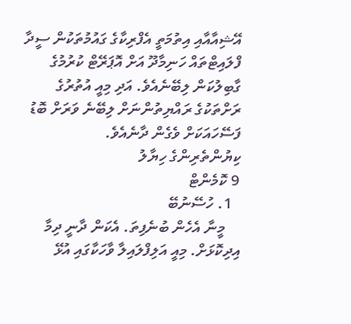އޭޝިއާއާއި އިތުމަތީ އެފްރިކާގެ ގައުމުތަކުން ސީދާ ފްލައިޓްތައް ހަނިމާދޫ އަށް އޮޕަރޭޓް ކުރުމުގެ ގާބިލުކަން ލިބޭނެއެވެ. އަދި މިއީ އުތުރުގެ ރަށްތަކުގެ ރައްޔިތުންނަށް ލިބޭނެ ވަރަށް ބޮޑު ފަސޭހައަކަށް ވެގެން ދާނެއެވެ.
ކިޔުންތެރިންގެ ހިޔާލު
9 ކޮމެންޓް
  1. ހުސޭނުބޭ
    މީނާ އެހެން ބުނެފިތަ. އެކަން ދާނީ ދިމާ އިދިކޮޅަށް. މިއީ އަލިފްލައިލާ ވާހަކާގައި އުޅޭ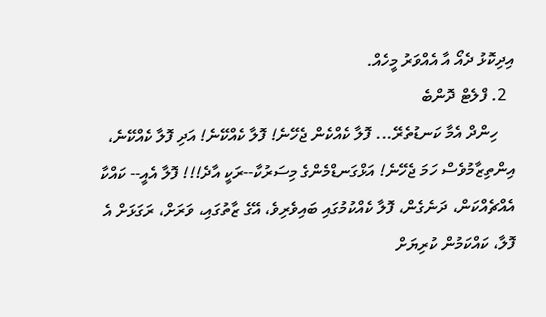އިދިކޮޅު ދެއޯ އާ އެއްވަރު މީހެއް.
  2. ފްލެޓް ދޮންބެ
    ހިންދް އެމާ ކަނޑުތެރޭ... ފޮލާ ކެއްކެން ޖެހޭނެ! ފޮލާ ކެއްކޭނެ! އަދި ފޮލާ ކެއްކޭނެ، އިންތިޒާމުވެސް ހަމަ ޖެހޭނެ! އަޅްގަނޑްމެންގެ މިސަރުކާ--ރަކީ އާދެ!!! ފޮލާ އެއީ-- ކައްކާ އެއްޗެއްކަން، ދަނެގެން، ފޮލާ ކެއްކުމުގައި ބައިވެރިވެ، އޭގެ ޒާތުގައި، ވަރަށް، ރަގަޅަށް އެ ފޮލާ، ކައްކަމުން ކުރިޔަށް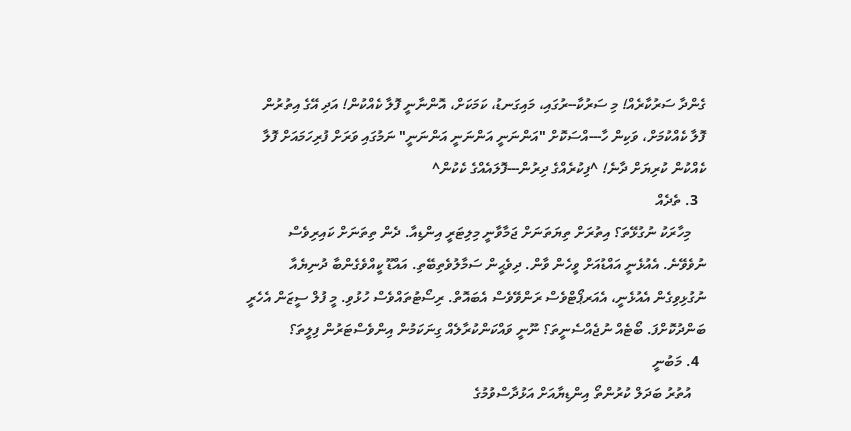ގެންދާ ސަރުކާރެއް! މި ސަރުކާ--ރުގައި، މައިގަނޑު، ކަމަކަށް، އޮންނާނީ ފޮލާ ކެއްކުން! އަދި އޭގެ އިތުރުން ފޮލާ ކެއްކުމަށް، ވަކިން ހާ---އްސަކޮށް "އަންނަނީ އަންނަނީ އަންނަނީ" ނަމުގައި ވަރަށް ފުރިހަމައަށް ފޮލާ ކެއްކުން ކުރިޔަށް ދާނެ! ^ފިކުރެއްގެ ދިރުން---ފޮލައެއްގެ ކެކުން^
  3. ތެދެއް
    މިހާރަކު ނުގުޅޭތަ؟ އިތުރަށް ތިޔަތަނަށް ޖަމާވާނީ މިލިޓަރީ އިންޑިއާ. ދެން ތިތަނަށް ކައިރިވެސް ނުވެވޭނެ. އެއުޅެނީ އައްޑުއަށް ވީހެން ވާން. ދިވެޙީން ސަމާލުވެތިބޭތި. އައްޑޫ ކީއްވެގެންބާ ދުނިޔެއާ ނުގުޅިވިގެން އެއުޅެނީ، އެއަރޕޯޓްވެސް ރަންވޭވެސް އެބައޮތް. ރިސޯޓުތައްވެސް ހުޅުވި. މީ ފުލް ސީޒަން އެހެރީ ބަންދުކޮށްފަ. ބޯޓެއް ނުޖެއްސެނީތަ؟ ނޫނީ ވައްކަންކުރާލެއް ގިނަކަމުން އިންވެސްޓަރުން ފިލީތަ؟
  4. މަބުނީ
    އުތުރު ބަދަލް ކުރުންތޯ އިންޑިޔާއަށް އަޅުދާސްވުމުގެ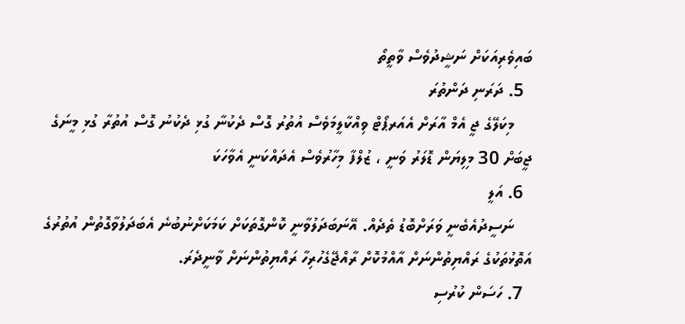ބައިވެރިއަކަށް ނަޝީދުވެސް ވާތީތޯ
  5. ދަރަނި ދަންތުރަ
    މިކަލޭގެ ޖީ އެމް އާރަށް އެއަރޕޯޓް ވިއްކާލީމަވެސް އުތުރު ގޮސް ދެކުނާ ގުޅި ދެކުނު ގޮސް އުތުރާ ގުޅި މީނަގެ ޖީބަށް 30 މިލިޔަން ޑޮލަރު ވަނީ ، ޒުލްފާ މިހާރުވެސް އެދައްކަނީ އެވާހަކަ
  6. އަލީ
    ނަސީދުއެބެނީ ވަރަށްބޮޑު ތެދެއް. އޭނަބަދަލުވާނީ ކޮންގޮތަކަށް ކަމަކަށްނުބުނެ އެބަދަލުވާގޮތުން އުތުރުގެ އަތޮޅުތަކުގެ ރައްޔިތުންނަށް އާއްމުކޮށް ރާއްޖޭގެހުރިހާ ރައްޔިތުންނަށް ވާނީދެރަ.
  7. ހަސަން ކުރުސި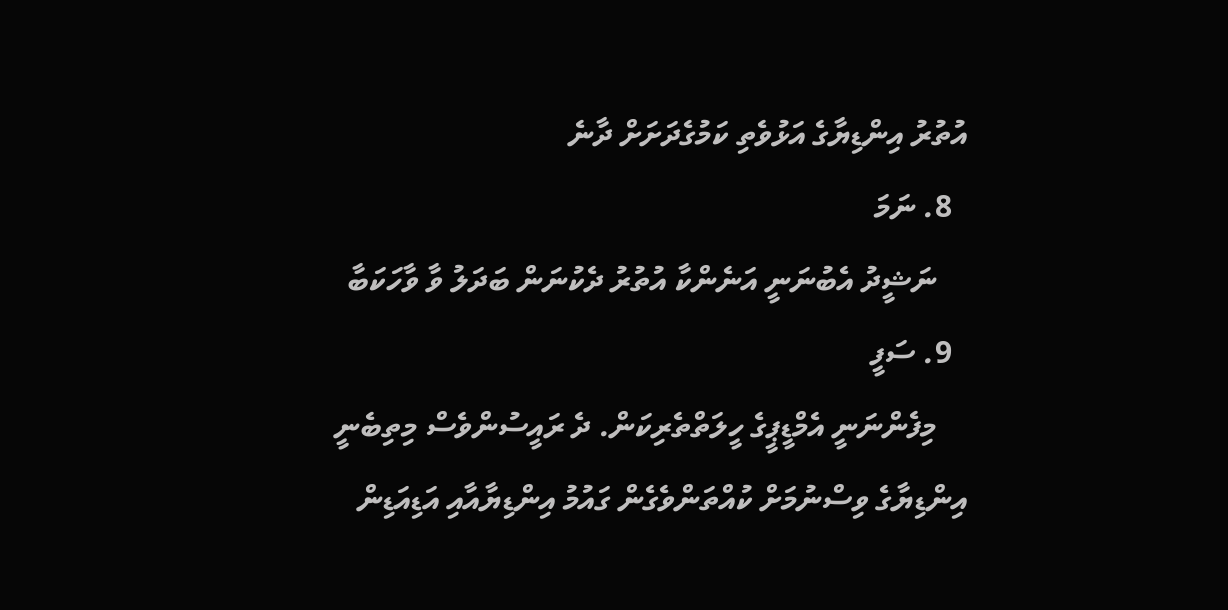އުތުރު އިންޑިޔާގެ އަޅުވެތި ކަމުގެދަށަށް ދާނެ
  8. ނަމަ
    ނަޝީދު އެބުނަނީ އަނެންކާ އުތުރު ދެކުނަން ބަދަލު ވާ ވާހަކަބާ
  9. ސަފީ
    މިފެންނަނީ އެމްޑީޕީގެ ހީލަތްތެރިކަން. ދެ ރައީސުންވެސް މިތިބެނީ އިންޑިޔާގެ ވިސްނުމަށް ކުއްތަންވެގެން ގައުމު އިންޑިޔާއާއި އަޑިއަޑިން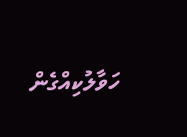ހަވާލުކިއްގެން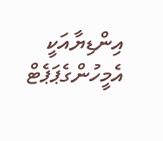އިންޑިޔާއަކީ އެމީހުންގެޕަޕެޓް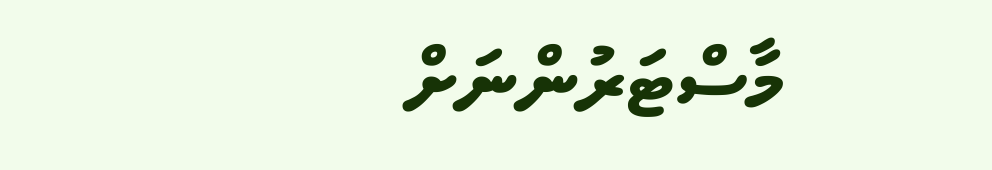މާސްޓަރުންނަށް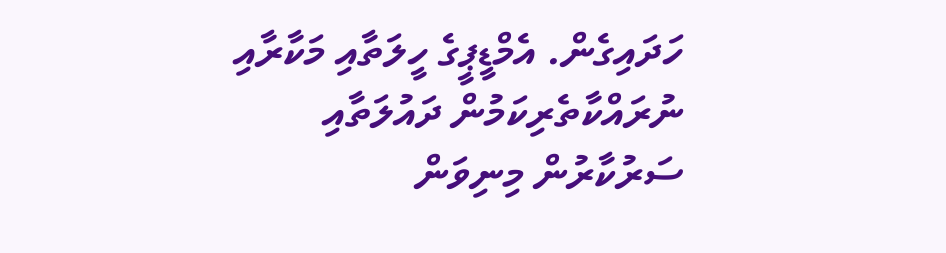ހަދައިގެން. އެމްޑީޕީގެ ހީލަތާއި މަކާރާއި ނުރައްކާތެރިކަމުން ދައުލަތާއި ސަރުކާރުން މިނިވަން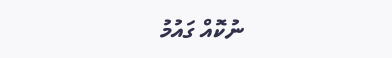ނުކޮއް ގައުމު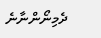ދެމިނޯންނާނެ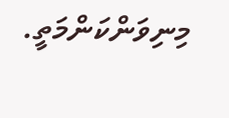މިނިވަންކަންމަތީ.